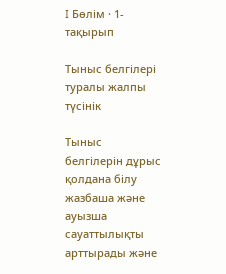I Бөлім · 1-тақырып

Тыныс белгілері туралы жалпы түсінік

Тыныс белгілерін дұрыс қолдана білу жазбаша және ауызша сауаттылықты арттырады және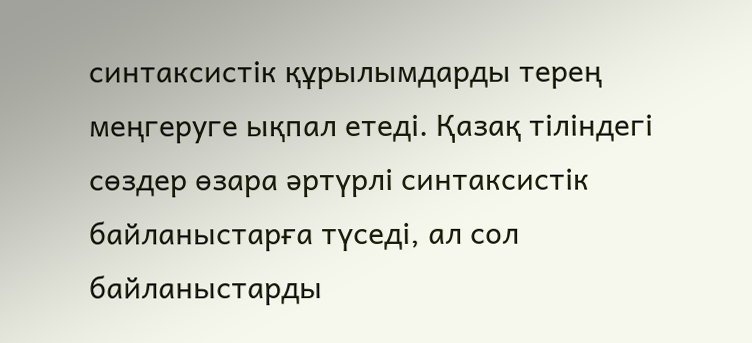синтаксистік құрылымдарды терең меңгеруге ықпал етеді. Қазақ тіліндегі сөздер өзара әртүрлі синтаксистік байланыстарға түседі, ал сол байланыстарды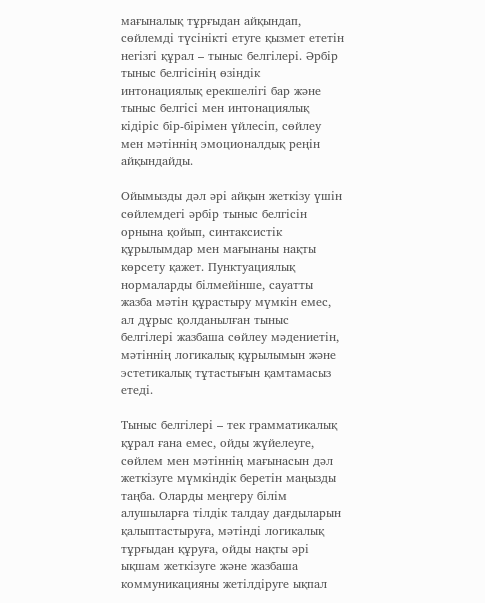мағыналық тұрғыдан айқындап, сөйлемді түсінікті етуге қызмет ететін негізгі құрал – тыныс белгілері. Әрбір тыныс белгісінің өзіндік интонациялық ерекшелігі бар және тыныс белгісі мен интонациялық кідіріс бір-бірімен үйлесіп, сөйлеу мен мәтіннің эмоционалдық реңін айқындайды.

Ойымызды дәл әрі айқын жеткізу үшін сөйлемдегі әрбір тыныс белгісін орнына қойып, синтаксистік құрылымдар мен мағынаны нақты көрсету қажет. Пунктуациялық нормаларды білмейінше, сауатты жазба мәтін құрастыру мүмкін емес, ал дұрыс қолданылған тыныс белгілері жазбаша сөйлеу мәдениетін, мәтіннің логикалық құрылымын және эстетикалық тұтастығын қамтамасыз етеді.

Тыныс белгілері – тек грамматикалық құрал ғана емес, ойды жүйелеуге, сөйлем мен мәтіннің мағынасын дәл жеткізуге мүмкіндік беретін маңызды таңба. Оларды меңгеру білім алушыларға тілдік талдау дағдыларын қалыптастыруға, мәтінді логикалық тұрғыдан құруға, ойды нақты әрі ықшам жеткізуге және жазбаша коммуникацияны жетілдіруге ықпал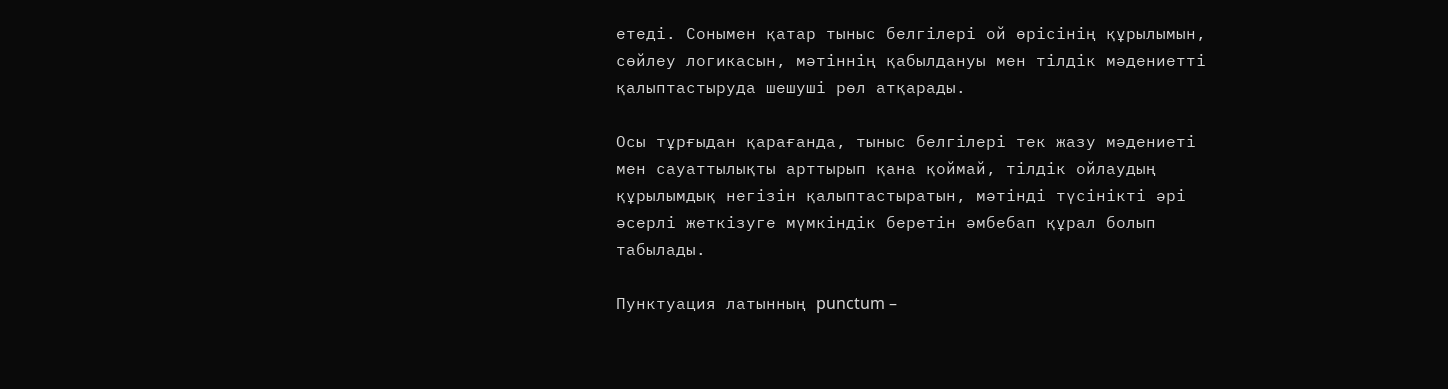етеді. Сонымен қатар тыныс белгілері ой өрісінің құрылымын, сөйлеу логикасын, мәтіннің қабылдануы мен тілдік мәдениетті қалыптастыруда шешуші рөл атқарады.

Осы тұрғыдан қарағанда, тыныс белгілері тек жазу мәдениеті мен сауаттылықты арттырып қана қоймай, тілдік ойлаудың құрылымдық негізін қалыптастыратын, мәтінді түсінікті әрі әсерлі жеткізуге мүмкіндік беретін әмбебап құрал болып табылады.

Пунктуация латынның punctum –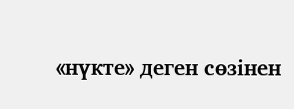«нүкте» деген сөзінен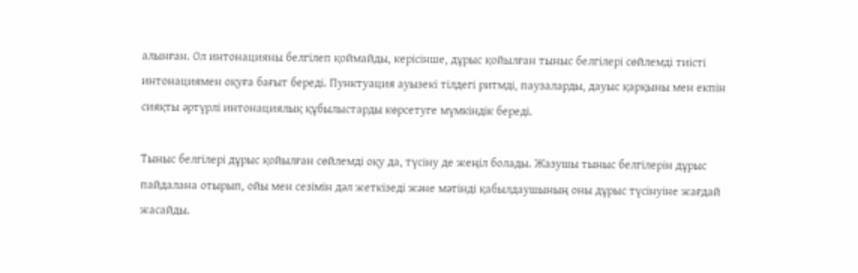алынған. Ол интонацияны белгілеп қоймайды, керісінше, дұрыс қойылған тыныс белгілері сөйлемді тиісті интонациямен оқуға бағыт береді. Пунктуация ауызекі тілдегі ритмді, паузаларды, дауыс қарқыны мен екпін сияқты әртүрлі интонациялық құбылыстарды көрсетуге мүмкіндік береді.

Тыныс белгілері дұрыс қойылған сөйлемді оқу да, түсіну де жеңіл болады. Жазушы тыныс белгілерін дұрыс пайдалана отырып, ойы мен сезімін дәл жеткізеді және мәтінді қабылдаушының оны дұрыс түсінуіне жағдай жасайды.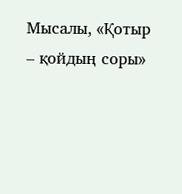Мысалы, «Қотыр – қойдың соры»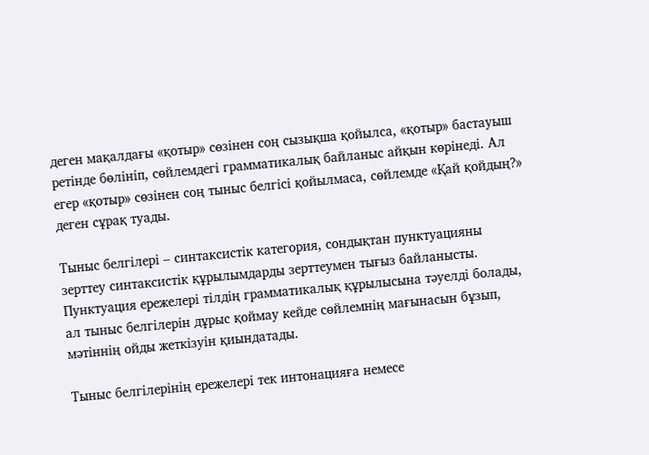деген мақалдағы «қотыр» сөзінен соң сызықша қойылса, «қотыр» бастауыш ретінде бөлініп, сөйлемдегі грамматикалық байланыс айқын көрінеді. Ал егер «қотыр» сөзінен соң тыныс белгісі қойылмаса, сөйлемде «Қай қойдың?» деген сұрақ туады.

Тыныс белгілері – синтаксистік категория, сондықтан пунктуацияны зерттеу синтаксистік құрылымдарды зерттеумен тығыз байланысты. Пунктуация ережелері тілдің грамматикалық құрылысына тәуелді болады, ал тыныс белгілерін дұрыс қоймау кейде сөйлемнің мағынасын бұзып, мәтіннің ойды жеткізуін қиындатады.

Тыныс белгілерінің ережелері тек интонацияға немесе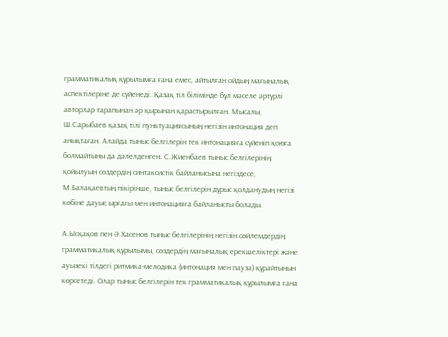грамматикалық құрылымға ғана емес, айтылған ойдың мағыналық аспектілеріне де сүйенеді. Қазақ тіл білімінде бұл мәселе әртүрлі авторлар тарапынан әр қырынан қарастырылған. Мысалы, Ш.Сарыбаев қазақ тілі пунктуациясының негізін интонация деп анықтаған. Алайда тыныс белгілерін тек интонацияға сүйеніп қоюға болмайтыны да дәлелденген. С.Жиенбаев тыныс белгілерінің қойылуын сөздердің синтаксистік байланысына негіздесе, М.Балақаевтың пікірінше, тыныс белгілерін дұрыс қолданудың негізі көбіне дауыс ырғағы мен интонацияға байланысты болады.

А.Ысқақов пен Ә.Хасенов тыныс белгілерінің негізін сөйлемдердің грамматикалық құрылымы, сөздердің мағыналық ерекшеліктері және ауызекі тілдегі ритмика-мелодика (интонация мен пауза) құрайтынын көрсетеді. Олар тыныс белгілерін тек грамматикалық құрылымға ғана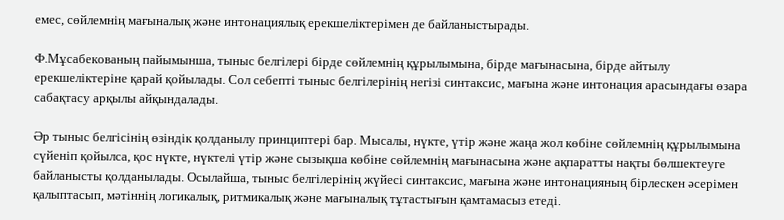емес, сөйлемнің мағыналық және интонациялық ерекшеліктерімен де байланыстырады.

Ф.Мұсабекованың пайымынша, тыныс белгілері бірде сөйлемнің құрылымына, бірде мағынасына, бірде айтылу ерекшеліктеріне қарай қойылады. Сол себепті тыныс белгілерінің негізі синтаксис, мағына және интонация арасындағы өзара сабақтасу арқылы айқындалады.

Әр тыныс белгісінің өзіндік қолданылу принциптері бар. Мысалы, нүкте, үтір және жаңа жол көбіне сөйлемнің құрылымына сүйеніп қойылса, қос нүкте, нүктелі үтір және сызықша көбіне сөйлемнің мағынасына және ақпаратты нақты бөлшектеуге байланысты қолданылады. Осылайша, тыныс белгілерінің жүйесі синтаксис, мағына және интонацияның бірлескен әсерімен қалыптасып, мәтіннің логикалық, ритмикалық және мағыналық тұтастығын қамтамасыз етеді.